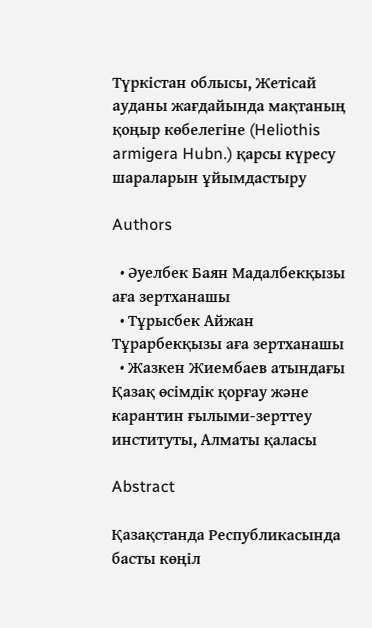Түркістан облысы, Жетісай ауданы жағдайында мақтаның қоңыр көбелегіне (Heliothis armigera Hubn.) қарсы күресу шараларын ұйымдастыру

Authors

  • Әуелбек Баян Мадалбекқызы аға зертханашы
  • Тұрысбек Айжан Тұрарбекқызы аға зертханашы
  • Жазкен Жиембаев атындағы Қазақ өсімдік қорғау және карантин ғылыми-зерттеу институты, Алматы қаласы

Abstract

Қазақстанда Республикасында басты көңіл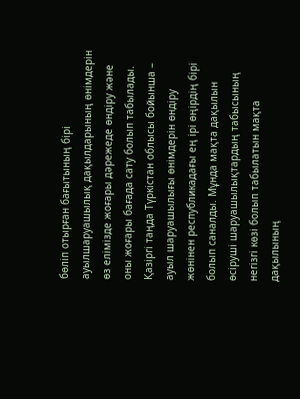бөліп отырған бағытының бірі ауылшаруашылық дақылдарының өнімдерін өз елімізде жоғары дәрежеде өндіру және оны жоғары бағада сату болып табылады. Қазіргі таңда Түркістан облысы бойынша – ауыл шаруашылығы өнімдерін өндіру жөнінен республикадағы ең ірі өңірдің бірі болып саналды. Мұнда мақта дақылын өсіруші шаруашылықтардың табысының негізгі көзі болып табылатын мақта дақылының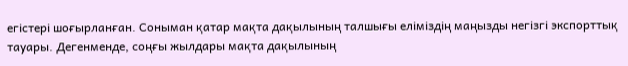егістері шоғырланған. Соныман қатар мақта дақылының талшығы еліміздің маңызды негізгі экспорттық тауары. Дегенменде, соңғы жылдары мақта дақылының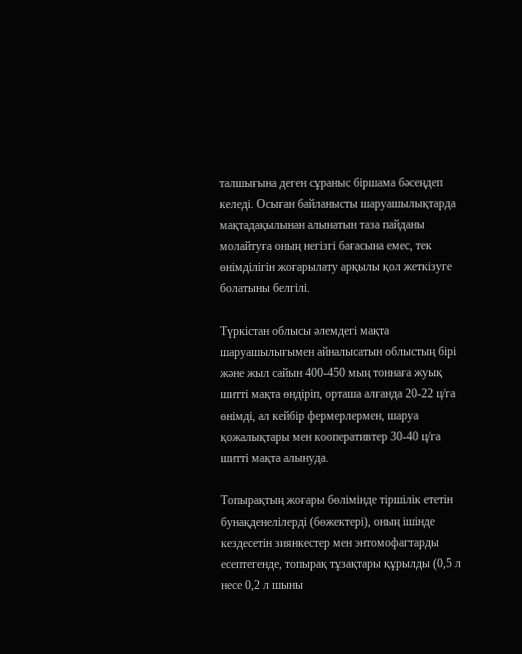талшығына деген сұраныс біршама бәсеңдеп келеді. Осыған байланысты шаруашылықтарда мақтадақылынан алынатын таза пайданы молайтуға оның негізгі бағасына емес, тек өнімділігін жоғарылату арқылы қол жеткізуге болатыны белгілі.

Түркістан облысы әлемдегі мақта шаруашылығымен айналысатын облыстың бірі және жыл сайын 400-450 мың тоннаға жуық шитті мақта өндіріп, орташа алғанда 20-22 ц/га өнімді, ал кейбір фермерлермен, шаруа қожалықтары мен кооперативтер 30-40 ц/га шитті мақта алынуда.

Топырақтың жоғары бөлімінде тіршілік ететін бунақденелілерді (бөжектері), оның ішінде кездесетін зиянкестер мен энтомофагтарды есептегенде, топырақ тұзақтары құрылды (0,5 л несе 0,2 л шыны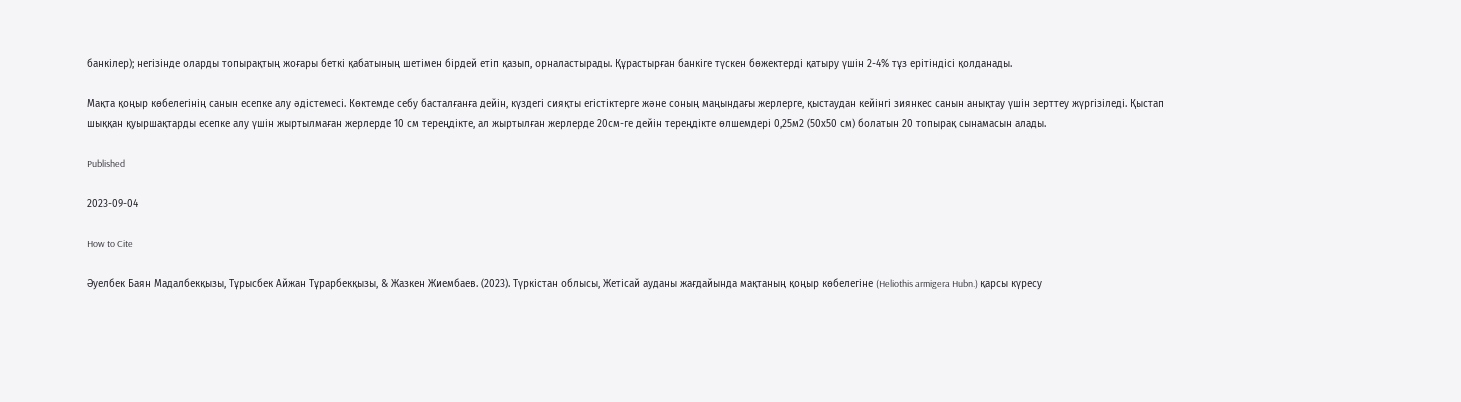банкілер); негізінде оларды топырақтың жоғары беткі қабатының шетімен бірдей етіп қазып, орналастырады. Құрастырған банкіге түскен бөжектерді қатыру үшін 2-4% тұз ерітіндісі қолданады.

Мақта қоңыр көбелегінің санын есепке алу әдістемесі. Көктемде себу басталғанға дейін, күздегі сияқты егістіктерге және соның маңындағы жерлерге, қыстаудан кейінгі зиянкес санын анықтау үшін зерттеу жүргізіледі. Қыстап шыққан қуыршақтарды есепке алу үшін жыртылмаған жерлерде 10 см тереңдікте, ал жыртылған жерлерде 20см-ге дейін тереңдікте өлшемдері 0,25м2 (50х50 см) болатын 20 топырақ сынамасын алады.

Published

2023-09-04

How to Cite

Әуелбек Баян Мадалбекқызы, Тұрысбек Айжан Тұрарбекқызы, & Жазкен Жиембаев. (2023). Түркістан облысы, Жетісай ауданы жағдайында мақтаның қоңыр көбелегіне (Heliothis armigera Hubn.) қарсы күресу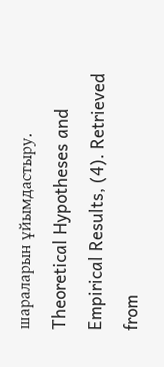шараларын ұйымдастыру. Theoretical Hypotheses and Empirical Results, (4). Retrieved from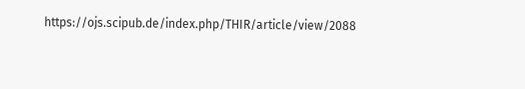https://ojs.scipub.de/index.php/THIR/article/view/2088